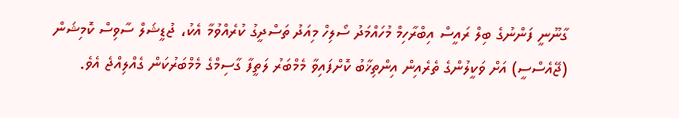ގާނޫނީ ފަންނުގެ ބިލް ރައީސް އިބްރާހިމް މުހައްމަދު ސޯލިހް މިއަދު ތަސްދީގު ކުރެއްވުމާ އެކު، ޖުޑީޝަލް ސާވިސް ކޮމިޝަން (ޖޭއެސްސީ) އަށް ވަކީލުންގެ ތެރެއިން އިންތިޚާބު ކޮށްފައިވާ މެމްބަރު ލަތީފާ ގާސިމްގެ މެމްބަރުކަން ގެއްލިއްޖެ އެވެ.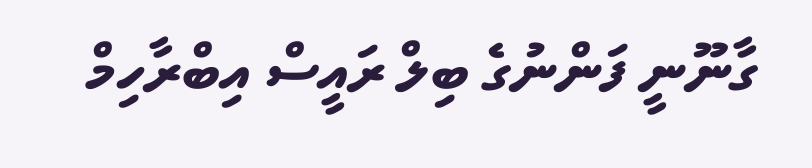ގާނޫނީ ފަންނުގެ ބިލް ރައީސް އިބްރާހިމް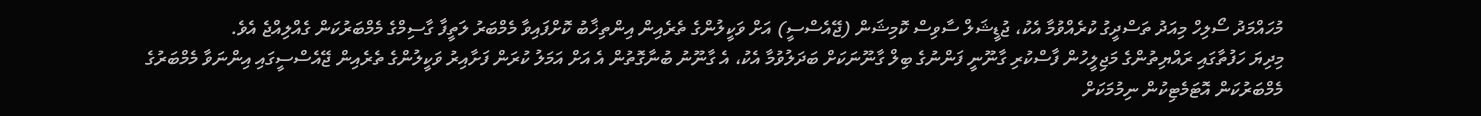މުހައްމަދު ސޯލިހް މިއަދު ތަސްދީގު ކުރެއްވުމާ އެކު، ޖުޑީޝަލް ސާވިސް ކޮމިޝަން (ޖޭއެސްސީ) އަށް ވަކީލުންގެ ތެރެއިން އިންތިޚާބު ކޮށްފައިވާ މެމްބަރު ލަތީފާ ގާސިމްގެ މެމްބަރުކަން ގެއްލިއްޖެ އެވެ.
މިދިޔަ ހަފުތާގައި ރައްޔިތުންގެ މަޖިލީހުން ފާސްކުރި ގާނޫނީ ފަންނުގެ ބިލް ގާނޫނަކަށް ބަދަލުވުމާ އެކު، އެ ގާނޫނު ބުނާގޮތުން އެ އަށް އަމަލު ކުރަން ފަށާއިރު ވަކީލުންގެ ތެރެއިން ޖޭއެސްސީގައި އިންނަވާ މެމްބަރުގެ މެމްބަރުކަން އޮޓަމެޓިކުން ނިމުމަކަށް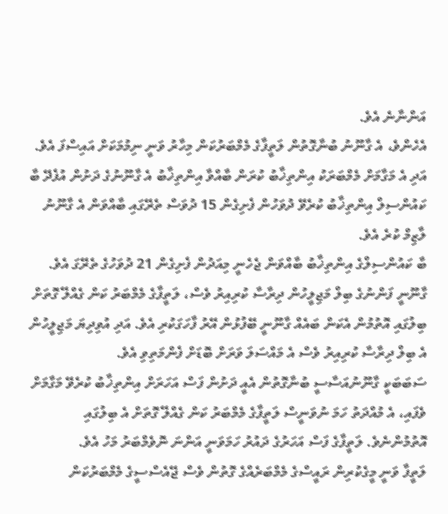އަންނާނެ އެވެ.
އެހެންވެ، އެ ގާނޫނު ބުނާގޮތުން ލަތީފާގެ މެމްބަރުކަން މިހާރު ވަނީ ނިމުމަކަށް އައިސްފަ އެވެ. އަދި އެ މަގާމަށް މެމްބަރަކު އިންތިޚާބު ކުރަން ބާއްވާ އިންތިޚާބު އެ ގާނޫނުގެ ދަށުން އުފެދޭ ބާ ކައުންސިލް އިންތިޚާބު ކުރެވޭ ދުވަހުން ފެށިގެން 15 ދުވަސް ތެރޭގައި ބާއްވަން އެ ގާނޫނު ލާޒިމް ކުރެ އެވެ.
ބާ ކައުންސިލްގެ އިންތިޚާބު ބާއްވަން ޖެހެނީ މިއަދުން ފެށިގެން 21 ދުވަހުގެ ތެރޭގަ އެވެ.
ގާނޫނީ ފަންނުގެ ބިލް މަޖިލީހުން ދިރާސާ ކުރިއިރު ވެސް، ލަތީފާގެ މެމްބަރު ކަން ގެއްލޭ ގޮތަށް ބިލުގައި އޮތުމުން އެކަން ބައެއް ގާނޫނީ ބޭފުޅުން އޭރު ފާހަގަކުރި އެވެ. އަދި އުވިދިޔަ މަޖިލީހުން އެ ބިލް ދިރާސާ ކުރިއިރު ވެސް އެ މައްސަލަ ވަރަށް ބޮޑަށް ފެންމަތިވި އެވެ.
ސަބަބަކީ ގާނޫނުއަސާސީ ބުނާގޮތުން އެއީ ދަށުން ފަސް އަހަރަށް އިންތިޚާބު ކުރެވޭ މަގާމަށް ވެފައި، އެ މުއްދަތު ހަމަ ނުވަނީސް ލަތީފާގެ މެމްބަރު ކަން ގެއްލޭ ގޮތަށް އެ ބިލުގައި އޮތުމުންނެވެ. ލަތީފާގެ ފަސް އަހަރުގެ ދައުރު ހަމަވަނީ އަންނަ ނޮވެމްބަރު މަހު އެވެ.
ލަތީފާ ވަނީ މީގެކުރިން ރައީސްގެ މެމްބަރެއްގެ ގޮތުން ވެސް ޖޭއެސްސީގެ މެމްބަރުކަން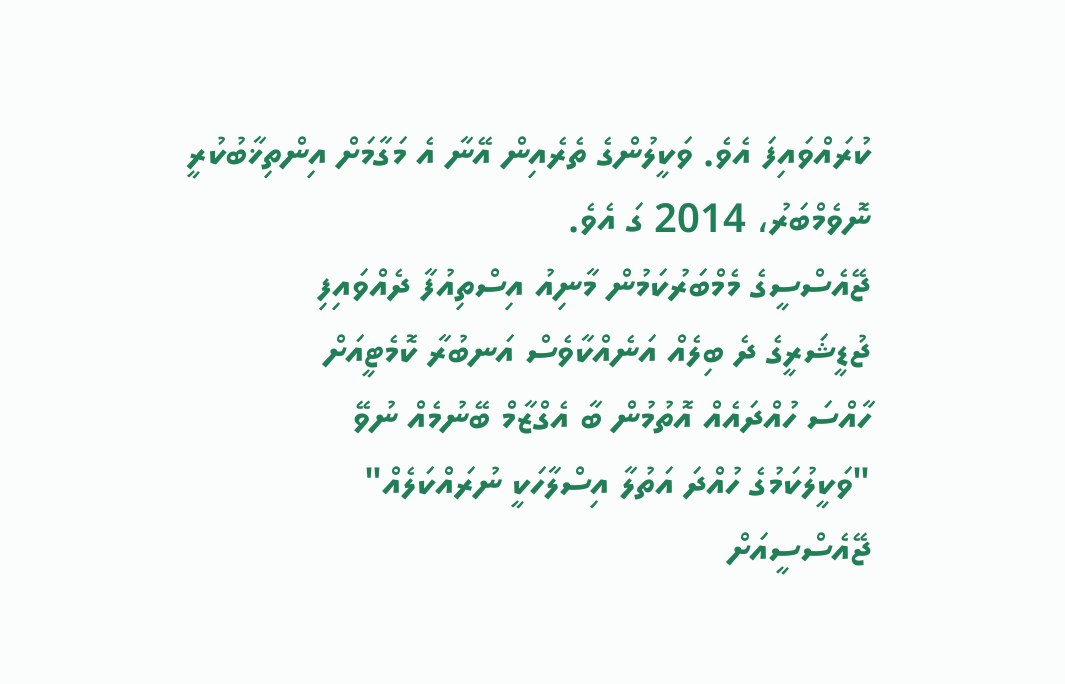ކުރައްވައިފަ އެވެ. ވަކީލުންގެ ތެރެއިން އޭނާ އެ މަގާމަށް އިންތިޚާބުކުރީ ނޮވެމްބަރު، 2014 ގަ އެވެ.
ޖޭއެސްސީގެ މެމްބަރުކަމުން މާނިއު އިސްތިއުފާ ދެއްވައިފި
ޖުޑީޝަރީގެ ދެ ބިލެއް އަނެއްކާވެސް އަނބުރާ ކޮމެޓީއަށް
ހާއްސަ ހުއްދައެއް އޮތުމުން ބާ އެގްޒާމް ބޭނުމެއް ނުވޭ
"ވަކީލުކަމުގެ ހުއްދަ އަތުލާ އިސްލާހަކީ ނުރައްކަލެއް"
ޖޭއެސްސީއަށް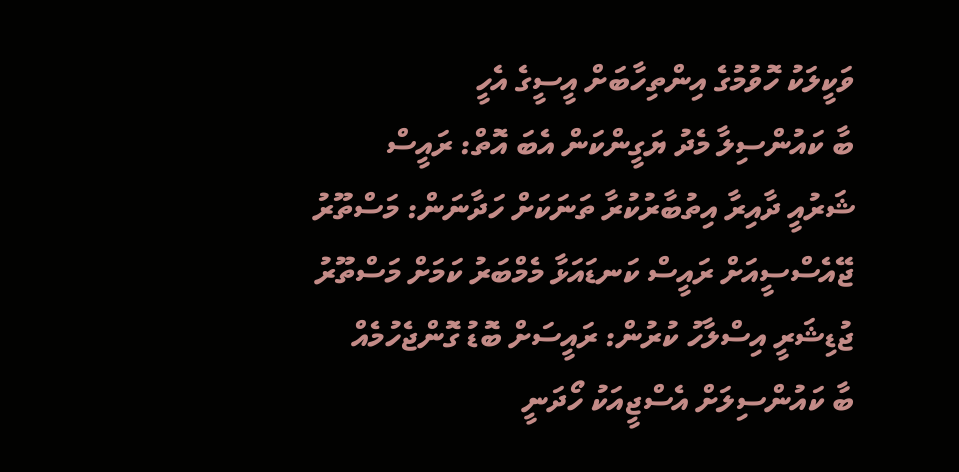ވަކީލަކު ހޮވުމުގެ އިންތިހާބަށް އީސީގެ އެހީ
ބާ ކައުންސިލާ މެދު ޔަގީންކަން އެބަ އޮތް: ރައީސް
ޝަރުއީ ދާއިރާ އިތުބާރުކުރާ ތަނަކަށް ހަދާނަން: މަސްތޫރު
ޖޭއެސްސީއަށް ރައީސް ކަނޑައަޅާ މެމްބަރު ކަމަށް މަސްތޫރު
ޖުޑިޝަރީ އިސްލާހު ކުރުން: ރައީސަށް ބޮޑު ގޮންޖެހުމެއް
ބާ ކައުންސިލަށް އެސްޖީއަކު ހޯދަނީ